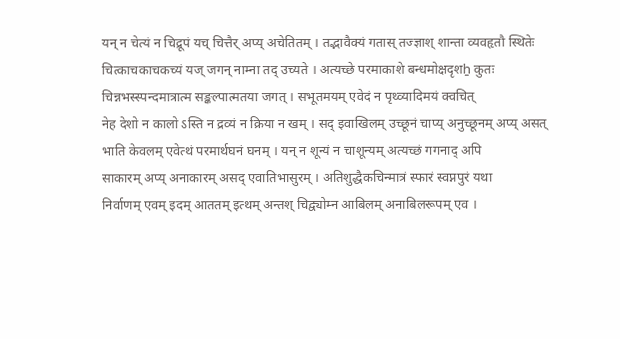यन् न चेत्यं न चिद्रूपं यच् चित्तैर् अप्य् अचेतितम् । तद्भावैक्यं गतास् तज्ज्ञाश् शान्ता व्यवहृतौ स्थितेः
चित्काचकाचकच्यं यज् जगन् नाम्ना तद् उच्यते । अत्यच्छे परमाकाशे बन्धमोक्षदृशẖ कुतः
चिन्नभस्स्पन्दमात्रात्म सङ्कल्पात्मतया जगत् । सभूतमयम् एवेदं न पृथ्व्यादिमयं क्वचित्
नेह देशो न कालो ऽस्ति न द्रव्यं न क्रिया न खम् । सद् इवाखिलम् उच्छूनं चाप्य् अनुच्छूनम् अप्य् असत्
भाति केवलम् एवेत्थं परमार्थघनं घनम् । यन् न शून्यं न चाशून्यम् अत्यच्छं गगनाद् अपि
साकारम् अप्य् अनाकारम् असद् एवातिभासुरम् । अतिशुद्धैकचिन्मात्रं स्फारं स्वप्नपुरं यथा
निर्वाणम् एवम् इदम् आततम् इत्थम् अन्तश् चिद्व्योम्न आबिलम् अनाबिलरूपम् एव ।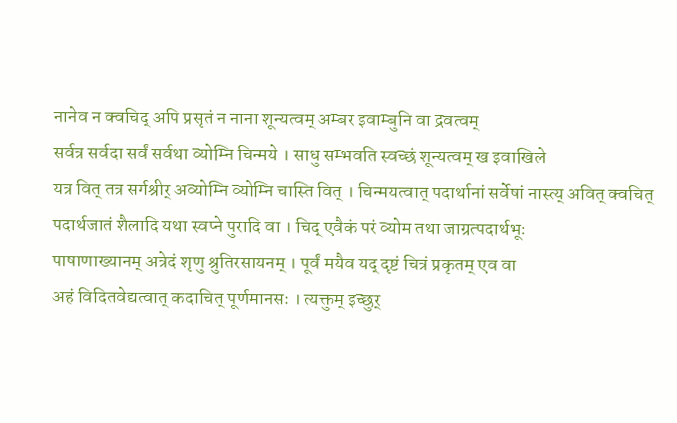नानेव न क्वचिद् अपि प्रसृतं न नाना शून्यत्वम् अम्बर इवाम्बुनि वा द्रवत्वम्
सर्वत्र सर्वदा सर्वं सर्वथा व्योम्नि चिन्मये । साधु सम्भवति स्वच्छं शून्यत्वम् ख इवाखिले
यत्र वित् तत्र सर्गश्रीर् अव्योम्नि व्योम्नि चास्ति वित् । चिन्मयत्वात् पदार्थानां सर्वेषां नास्त्य् अवित् क्वचित्
पदार्थजातं शैलादि यथा स्वप्ने पुरादि वा । चिद् एवैकं परं व्योम तथा जाग्रत्पदार्थभूः
पाषाणाख्यानम् अत्रेदं शृणु श्रुतिरसायनम् । पूर्वं मयैव यद् दृष्टं चित्रं प्रकृतम् एव वा
अहं विदितवेद्यत्वात् कदाचित् पूर्णमानसः । त्यक्तुम् इच्छुर्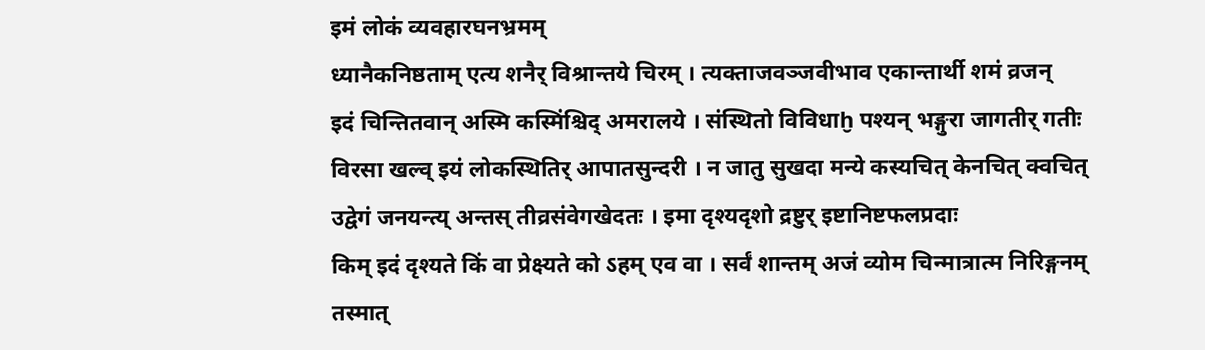इमं लोकं व्यवहारघनभ्रमम्
ध्यानैकनिष्ठताम् एत्य शनैर् विश्रान्तये चिरम् । त्यक्ताजवञ्जवीभाव एकान्तार्थी शमं व्रजन्
इदं चिन्तितवान् अस्मि कस्मिंश्चिद् अमरालये । संस्थितो विविधाḫ पश्यन् भङ्गुरा जागतीर् गतीः
विरसा खल्व् इयं लोकस्थितिर् आपातसुन्दरी । न जातु सुखदा मन्ये कस्यचित् केनचित् क्वचित्
उद्वेगं जनयन्त्य् अन्तस् तीव्रसंवेगखेदतः । इमा दृश्यदृशो द्रष्टुर् इष्टानिष्टफलप्रदाः
किम् इदं दृश्यते किं वा प्रेक्ष्यते को ऽहम् एव वा । सर्वं शान्तम् अजं व्योम चिन्मात्रात्म निरिङ्गनम्
तस्मात्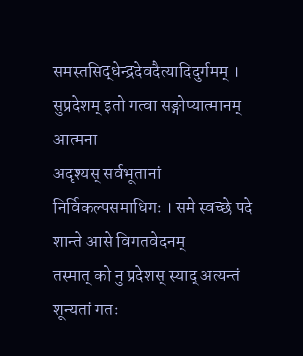समस्तसिद्धेन्द्रदेवदैत्यादिदुर्गमम् । सुप्रदेशम् इतो गत्वा सङ्गोप्यात्मानम् आत्मना
अदृश्यस् सर्वभूतानां निर्विकल्पसमाधिगः । समे स्वच्छे पदे शान्ते आसे विगतवेदनम्
तस्मात् को नु प्रदेशस् स्याद् अत्यन्तं शून्यतां गतः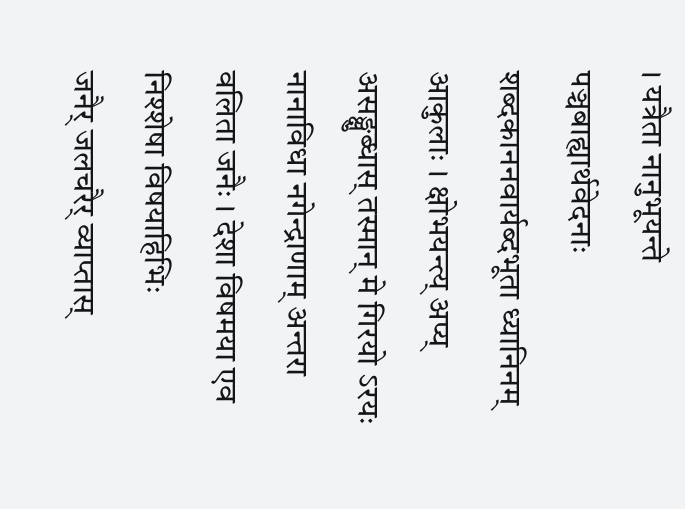। यत्रैता नानुभूयन्ते पञ्चबाह्यार्थवेदनाः
शब्दकाननवार्यब्दभूता ध्यानिनम् आकुलाः । क्षोभयन्त्य् अप्य् असङ्क्षुब्धास् तस्मान् मे गिरयो ऽरयः
नानाविधा नगेन्द्राणाम् अन्तरा वलिता जनैः । देशा विषमया एव निश्शेषा विषयाहिभिः
जनैर् जलचरैर् व्याप्तास्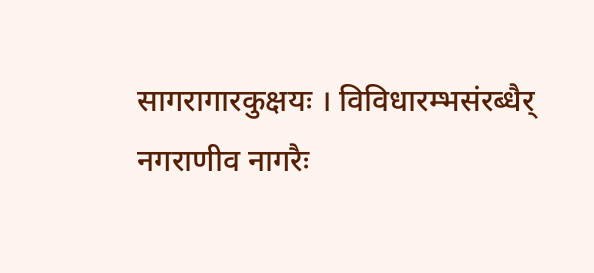सागरागारकुक्षयः । विविधारम्भसंरब्धैर् नगराणीव नागरैः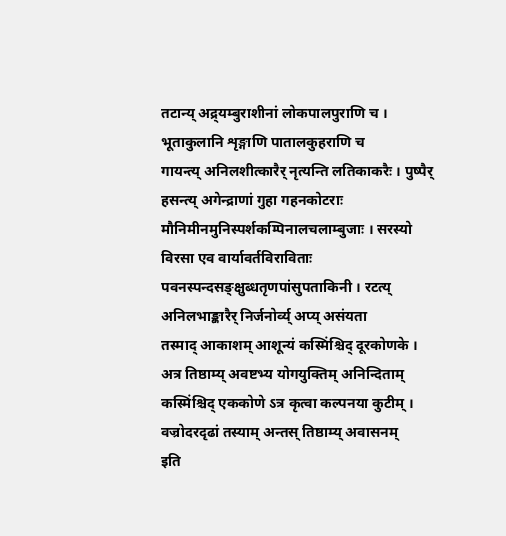तटान्य् अद्र्यम्बुराशीनां लोकपालपुराणि च । भूताकुलानि शृङ्गाणि पातालकुहराणि च
गायन्त्य् अनिलशीत्कारैर् नृत्यन्ति लतिकाकरैः । पुष्पैर् हसन्त्य् अगेन्द्राणां गुहा गहनकोटराः
मौनिमीनमुनिस्पर्शकम्पिनालचलाम्बुजाः । सरस्यो विरसा एव वार्यावर्तविराविताः
पवनस्पन्दसङ्क्षुब्धतृणपांसुपताकिनी । रटत्य् अनिलभाङ्कारैर् निर्जनोर्व्य् अप्य् असंयता
तस्माद् आकाशम् आशून्यं कस्मिंश्चिद् दूरकोणके । अत्र तिष्ठाम्य् अवष्टभ्य योगयुक्तिम् अनिन्दिताम्
कस्मिंश्चिद् एककोणे ऽत्र कृत्वा कल्पनया कुटीम् । वज्रोदरदृढां तस्याम् अन्तस् तिष्ठाम्य् अवासनम्
इति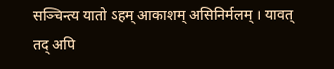सञ्चिन्त्य यातो ऽहम् आकाशम् असिनिर्मलम् । यावत् तद् अपि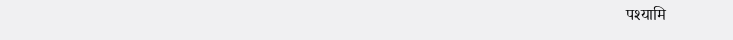पश्यामि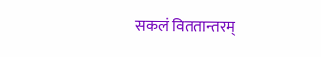सकलं विततान्तरम्